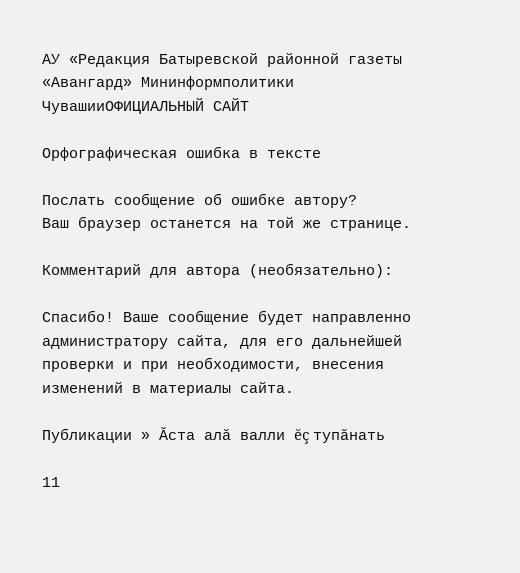АУ «Редакция Батыревской районной газеты «Авангард» Мининформполитики ЧувашииОФИЦИАЛЬНЫЙ САЙТ

Орфографическая ошибка в тексте

Послать сообщение об ошибке автору?
Ваш браузер останется на той же странице.

Комментарий для автора (необязательно):

Спасибо! Ваше сообщение будет направленно администратору сайта, для его дальнейшей проверки и при необходимости, внесения изменений в материалы сайта.

Публикации » Ăста алă валли ĕç тупăнать

11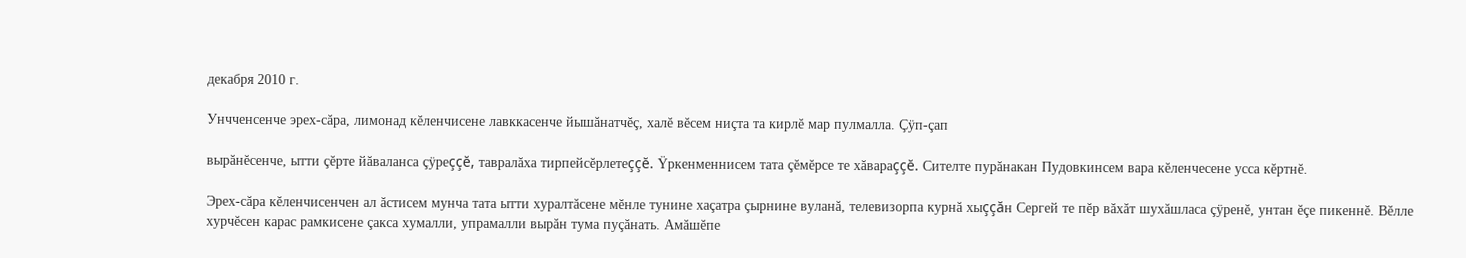декабря 2010 г.

Унчченсенче эрех-сăра, лимонад кĕленчисене лавккасенче йышăнатчĕç, халĕ вĕсем ниçта та кирлĕ мар пулмалла. Çÿп-çап

вырăнĕсенче, ытти çĕрте йăваланса çÿреççĕ, тавралăха тирпейсĕрлетеççĕ. Ÿркенменнисем тата çĕмĕрсе те хăвараççĕ. Сителте пурăнакан Пудовкинсем вара кĕленчесене усса кĕртнĕ.

Эрех-сăра кĕленчисенчен ал ăстисем мунча тата ытти хуралтăсене мĕнле тунине хаçатра çырнине вуланă, телевизорпа курнă хыççăн Сергей те пĕр вăхăт шухăшласа çÿренĕ, унтан ĕçе пикеннĕ. Вĕлле хурчĕсен карас рамкисене çакса хумалли, упрамалли вырăн тума пуçăнать. Амăшĕпе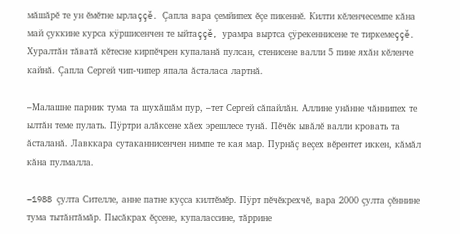мăшăрĕ те ун ĕмĕтне ырлаççĕ. Çапла вара çемйипех ĕçе пикеннĕ. Килти кĕленчесемпе кăна май çуккине курса кÿршисенчен те ыйтаççĕ, урамра выртса çÿрекеннисене те тиркемеççĕ. Хуралтăн тăватă кĕтесне кирпĕчрен купаланă пулсан, стенисене валли 5 пине яхăн кĕленче кайнă. Çапла Сергей чип-чипер япала ăсталаса лартнă.

–Малашне парник тума та шухăшăм пур, –тет Сергей сăпайлăн. Аллине унăнне чăннипех те ылтăн теме пулать. Пÿртри алăксене хăех эрешлесе тунă. Пĕчĕк ывăлĕ валли кровать та ăсталанă. Лавккара сутаканнисенчен нимпе те кая мар. Пурнăç веçех вĕрентет иккен, кăмăл кăна пулмалла.

–1988 çулта Сителле, анне патне куçса килтĕмĕр. Пÿрт пĕчĕкрехчĕ, вара 2000 çулта çĕннине тума тытăнтăмăр. Пысăкрах ĕçсене, купалассине, тăррине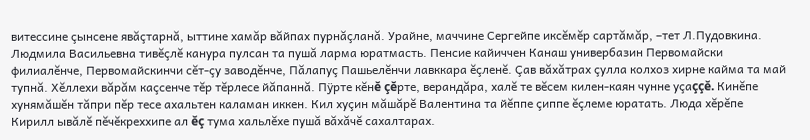витессине çынсене явăçтарнă, ыттине хамăр вăйпах пурнăçланă. Урайне, маччине Сергейпе иксĕмĕр сартăмăр, –тет Л.Пудовкина. Людмила Васильевна тивĕçлĕ канура пулсан та пушă ларма юратмасть. Пенсие кайиччен Канаш универбазин Первомайски филиалĕнче, Первомайскинчи сĕт-çу заводĕнче, Пăлапуç Пашьелĕнчи лавккара ĕçленĕ. Çав вăхăтрах çулла колхоз хирне кайма та май тупнă. Хĕллехи вăрăм каçсенче тĕр тĕрлесе йăпаннă. Пÿрте кĕнĕ çĕрте, верандăра, халĕ те вĕсем килен-каян чунне уçаççĕ. Кинĕпе хунямăшĕн тăпри пĕр тесе ахальтен каламан иккен. Кил хуçин мăшăрĕ Валентина та йĕппе çиппе ĕçлеме юратать. Люда хĕрĕпе Кирилл ывăлĕ пĕчĕкреххипе ал ĕç тума хальлĕхе пушă вăхăчĕ сахалтарах.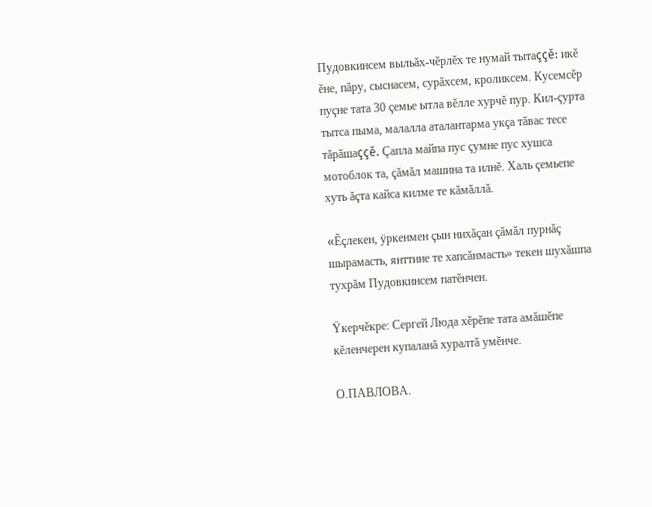Пудовкинсем выльăх-чĕрлĕх те нумай тытаççĕ: икĕ ĕне, пăру, сыснасем, сурăхсем, кроликсем. Кусемсĕр пуçне тата 30 çемье ытла вĕлле хурчĕ пур. Кил-çурта тытса пыма, малалла аталантарма укçа тăвас тесе тăрăшаççĕ. Çапла майпа пус çумне пус хушса мотоблок та, çăмăл машина та илнĕ. Халь çемьепе хуть ăçта кайса килме те кăмăллă.

«Ĕçлекен, ÿркенмен çын нихăçан çăмăл пурнăç шырамасть, янттине те хапсăнмасть» текен шухăшпа тухрăм Пудовкинсем патĕнчен.

Ÿкерчĕкре: Сергей Люда хĕрĕпе тата амăшĕпе кĕленчерен купаланă хуралтă умĕнче.

О.ПАВЛОВА.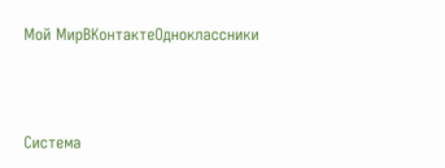Мой МирВКонтактеОдноклассники





Система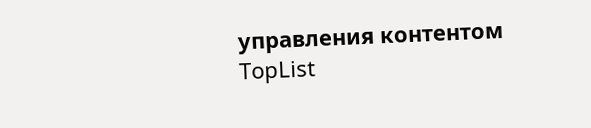управления контентом
TopList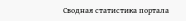Сводная статистика портала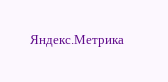Яндекс.Метрика